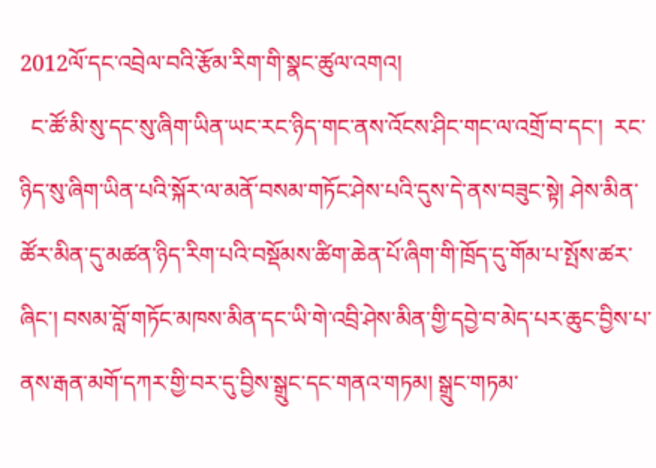2012ལོ་དང་འབྲེལ་བའི་རྩོམ་རིག་གི་སྣང་ཚུལ་འགའ།
  ང་ཚོ་མི་སུ་དང་སུ་ཞིག་ཡིན་ཡང་རང་ཉིད་གང་ནས་འོངས་ཤིང་གང་ལ་འགྲོ་བ་དང་།  རང་ཉིད་སུ་ཞིག་ཡིན་པའི་སྐོར་ལ་མནོ་བསམ་གཏོང་ཤེས་པའི་དུས་དེ་ནས་བཟུང་སྟེ། ཤེས་མིན་ཚོར་མིན་དུ་མཚན་ཉིད་རིག་པའི་བསྡོམས་ཚིག་ཆེན་པོ་ཞིག་གི་ཁྲོད་དུ་གོམ་པ་སྤོས་ཚར་ཞིང་། བསམ་བློ་གཏོང་མཁས་མིན་དང་ཡི་གེ་འབྲི་ཤེས་མིན་གྱི་དབྱེ་བ་མེད་པར་ཆུང་བྱིས་པ་ནས་རྒན་མགོ་དཀར་གྱི་བར་དུ་བྱིས་སྒྲུང་དང་གནའ་གཏམ། སྒྲུང་གཏམ་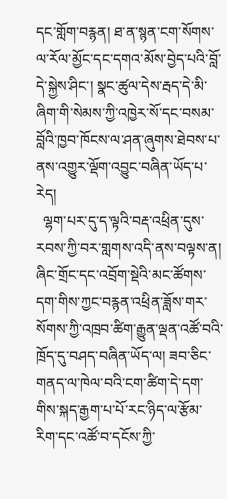དང་གློག་བརྙན། ཐ་ན་སྙན་ངག་སོགས་ལ་རོལ་མྱོང་དང་དགའ་མོས་བྱེད་པའི་བློ་དེ་སྐྱེས་ཤིང་། སྣང་ཚུལ་དེས་རྦད་དེ་མི་ཞིག་གི་སེམས་ཀྱི་འཁྱེར་སོ་དང་བསམ་བློའི་ཁྱབ་ཁོངས་ལ་ཤན་ཞུགས་ཐེབས་པ་ནས་འགྱུར་ལྡོག་འབྱུང་བཞིན་ཡོད་པ་རེད།
  ལྷག་པར་དུ་ད་ལྟའི་བརྡ་འཕྲིན་དུས་རབས་ཀྱི་བར་གླགས་འདི་ནས་བལྟས་ན། ཞིང་གྲོང་དང་འབྲོག་སྡེའི་མང་ཚོགས་དག་གིས་ཀྱང་བརྙན་འཕྲིན་ཟློས་གར་སོགས་ཀྱི་འཁྲབ་ཚིག་རྒྱུན་ལྡན་འཚོ་བའི་ཁྲོད་དུ་བཤད་བཞིན་ཡོད་ལ། ཟབ་ཅིང་གནད་ལ་ཁེལ་བའི་ངག་ཚིག་དེ་དག་གིས་སྐད་རྒྱག་པ་པོ་རང་ཉིད་ལ་རྩོམ་རིག་དང་འཚོ་བ་དངོས་ཀྱི་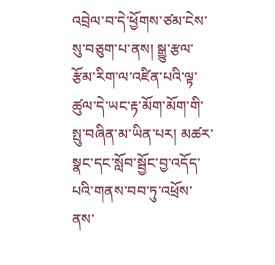འབྲེལ་བ་དེ་ཕྱོགས་ཙམ་ངེས་སུ་བཅུག་པ་ནས། སྒྱུ་རྩལ་རྩོམ་རིག་ལ་འཛིན་པའི་ལྟ་ཚུལ་དེ་ཡང་རྟ་མོག་མོག་གི་སྤུ་བཞིན་མ་ཡིན་པར། མཚར་སྣང་དང་སློབ་སྦྱོང་བྱ་འདོད་པའི་གནས་བབ་ཏུ་འཕྲོས་ནས་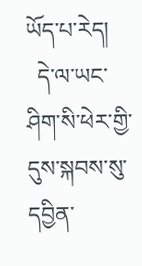ཡོད་པ་རེད།
  དེ་ལ་ཡང་ཤིག་སི་ཕེར་གྱི་དུས་སྐབས་སུ་དབྱིན་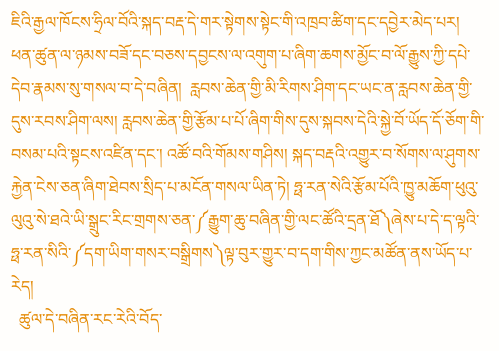ཇིའི་རྒྱལ་ཁོངས་ཧྲིལ་བོའི་སྐད་བརྡ་དེ་གར་སྟེགས་སྟེང་གི་འཁྲབ་ཚིག་དང་དབྱེར་མེད་པར། ཕན་ཚུན་ལ་ཉམས་བཟོ་དང་བཅས་དབྱངས་ལ་འགུག་པ་ཞིག་ཆགས་མྱོང་བ་ལོ་རྒྱུས་ཀྱི་དཔེ་དེབ་རྣམས་སུ་གསལ་བ་དེ་བཞིན།  རླབས་ཆེན་གྱི་མི་རིགས་ཤིག་དང་ཡང་ན་རླབས་ཆེན་གྱི་དུས་རབས་ཤིག་ལས། རླབས་ཆེན་གྱི་རྩོམ་པ་པོ་ཞིག་གིས་དུས་སྐབས་དེའི་སྐྱེ་བོ་ཡོད་དོ་ཅོག་གི་བསམ་པའི་སྟངས་འཛིན་དང་། འཚོ་བའི་གོམས་གཤིས། སྐད་བརྡའི་འགྱུར་བ་སོགས་ལ་ཤུགས་རྐྱེན་ངེས་ཅན་ཞིག་ཐེབས་སྲིད་པ་མངོན་གསལ་ཡིན་ཏེ། ཧྥ་རན་སེའི་རྩོམ་པོའི་ཁྱུ་མཆོག་ཕུའུ་ལུའུ་སེ་ཐའེ་ཡི་སྒྲུང་རིང་གྲགས་ཅན་༼རྒྱུག་ཆུ་བཞིན་གྱི་ལང་ཚོའི་དྲན་ཐོ༽ཞེས་པ་དེ་ད་ལྟའི་ཧྥ་རན་སིའི་༼དག་ཡིག་གསར་བསྒྲིགས༽ལྟ་བུར་གྱུར་བ་དག་གིས་ཀྱང་མཚོན་ནས་ཡོད་པ་རེད།
  ཚུལ་དེ་བཞིན་རང་རེའི་བོད་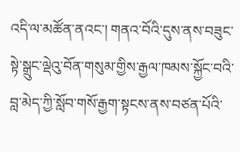འདི་ལ་མཚོན་ནའང་། གནའ་བོའི་དུས་ནས་བཟུང་སྟེ་སྒྲུང་ལྡེའུ་བོན་གསུམ་གྱིས་རྒྱལ་ཁམས་སྐྱོང་བའི་བླ་མེད་ཀྱི་སློབ་གསོ་རྒྱག་སྟངས་ནས་བཙན་པོའི་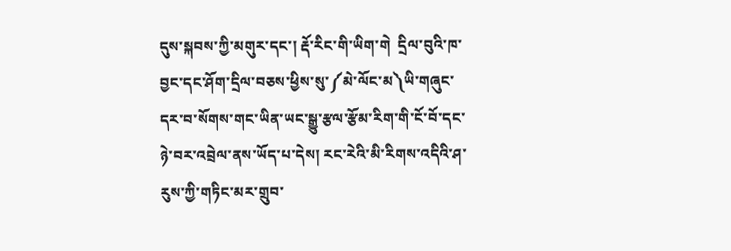དུས་སྐབས་ཀྱི་མགུར་དང་། རྡོ་རིང་གི་ཡིག་གེ  དྲིལ་བུའི་ཁ་བྱང་དང་ཤོག་དྲིལ་བཅས་ཕྱིས་སུ་༼མེ་ལོང་མ༽ཡི་གཞུང་དར་བ་སོགས་གང་ཡིན་ཡང་སྒྱུ་རྩལ་རྩོམ་རིག་གི་ངོ་བོ་དང་ཉེ་བར་འབྲེལ་ནས་ཡོད་པ་དེས། རང་རེའི་མི་རིགས་འདིའི་ཤ་རུས་ཀྱི་གཏིང་མར་གྲུབ་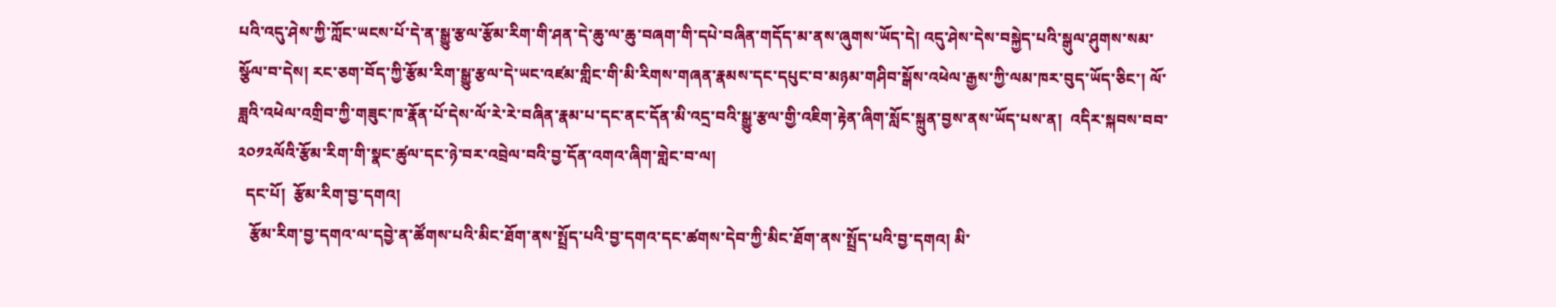པའི་འདུ་ཤེས་ཀྱི་ཀློང་ཡངས་པོ་དེ་ན་སྒྱུ་རྩལ་རྩོམ་རིག་གི་ཤན་དེ་ཆུ་ལ་ཆུ་བཞག་གི་དཔེ་བཞིན་གདོད་མ་ནས་ཞུགས་ཡོད་དེ། འདུ་ཤེས་དེས་བསྐྱེད་པའི་སྒུལ་ཤུགས་སམ་སྩོལ་བ་དེས། རང་ཅག་བོད་ཀྱི་རྩོམ་རིག་སྒྱུ་རྩལ་དེ་ཡང་འཛམ་གླིང་གི་མི་རིགས་གཞན་རྣམས་དང་དཔུང་བ་མཉམ་གཤིབ་སྒོས་འཕེལ་རྒྱས་ཀྱི་ལམ་ཁར་བུད་ཡོད་ཅིང་། ལོ་ཟླའི་འཕེལ་འགྲིབ་ཀྱི་གཟུང་ཁ་རྣོན་པོ་དེས་ལོ་རེ་རེ་བཞིན་རྣམ་པ་དང་ནང་དོན་མི་འདྲ་བའི་སྒྱུ་རྩལ་གྱི་འཇིག་རྟེན་ཞིག་སློང་སྐྲུན་བྱས་ནས་ཡོད་པས་ན།  འདིར་སྐབས་བབ་༢༠༡༢ལོའི་རྩོམ་རིག་གི་སྣང་ཚུལ་དང་ཉེ་བར་འབྲེལ་བའི་བྱ་དོན་འགའ་ཞིག་གླེང་བ་ལ།
  དང་པོ།  རྩོམ་རིག་བྱ་དགའ།
   རྩོམ་རིག་བྱ་དགའ་ལ་དབྱེ་ན་ཚོགས་པའི་མིང་ཐོག་ནས་སྤྲོད་པའི་བྱ་དགའ་དང་ཚགས་དེབ་ཀྱི་མིང་ཐོག་ནས་སྤྲོད་པའི་བྱ་དགའ། མི་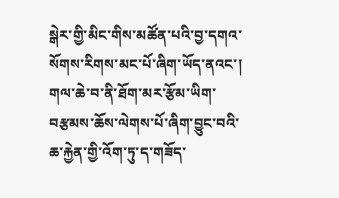སྒེར་གྱི་མིང་གིས་མཚོན་པའི་བྱ་དགའ་སོགས་རིགས་མང་པོ་ཞིག་ཡོད་ནའང་། གལ་ཆེ་བ་ནི་ཐོག་མར་རྩོམ་ཡིག་བརྩམས་ཆོས་ལེགས་པོ་ཞིག་བྱུང་བའི་ཆ་རྐྱེན་གྱི་འོག་ཏུ་ད་གཟོད་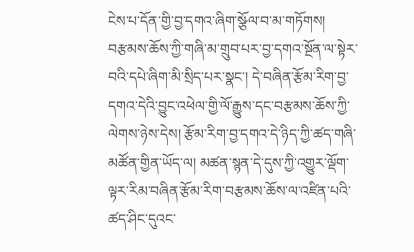ངེས་པ་དོན་གྱི་བྱ་དགའ་ཞིག་སྩོལ་བ་མ་གཏོགས། བརྩམས་ཆོས་ཀྱི་གཞི་མ་གྲུབ་པར་བྱ་དགའ་སྔོན་ལ་སྟེར་བའི་དཔེ་ཞིག་མི་སྲིད་པར་སྣང་། དེ་བཞིན་རྩོམ་རིག་བྱ་དགའ་དེའི་བྱུང་འཕེལ་གྱི་ལོ་རྒྱུས་དང་བརྩམས་ཆོས་ཀྱི་ལེགས་ཉེས་དེས། རྩོམ་རིག་བྱ་དགའ་དེ་ཉིད་ཀྱི་ཚད་གཞི་མཚོན་གྱིན་ཡོད་ལ། མཚན་སྙན་དེ་དུས་ཀྱི་འགྱུར་ལྡོག་ལྟར་རིམ་བཞིན་རྩོམ་རིག་བརྩམས་ཆོས་ལ་འཛིན་པའི་ཚད་ཤིང་དུའང་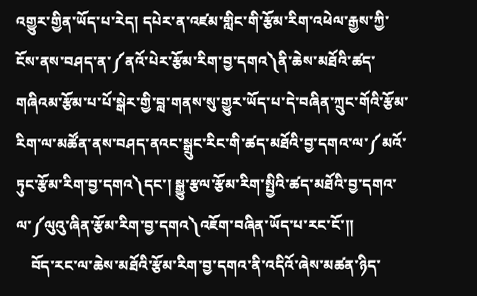འགྱུར་གྱིན་ཡོད་པ་རེད། དཔེར་ན་འཛམ་གླིང་གི་རྩོམ་རིག་འཕེལ་རྒྱས་ཀྱི་ངོས་ནས་བཤད་ན་༼ནའོ་པེར་རྩོམ་རིག་བྱ་དགའ༽ནི་ཆེས་མཐོའི་ཚད་གཞིའམ་རྩོམ་པ་པོ་སྒེར་གྱི་བླ་གནས་སུ་གྱུར་ཡོད་པ་དེ་བཞིན་ཀྲུང་གོའི་རྩོམ་རིག་ལ་མཚོན་ནས་བཤད་ནའང་སྒྲུང་རིང་གི་ཚད་མཐོའི་བྱ་དགའ་ལ་༼མའོ་ཏུང་རྩོམ་རིག་བྱ་དགའ༽དང་། སྒྱུ་རྩལ་རྩོམ་རིག་སྤྱིའི་ཚད་མཐོའི་བྱ་དགའ་ལ་༼ལུའུ་ཞིན་རྩོམ་རིག་བྱ་དགའ༽འཇོག་བཞིན་ཡོད་པ་རང་ངོ་།།
    བོད་རང་ལ་ཆེས་མཐོའི་རྩོམ་རིག་བྱ་དགའ་ནི་འདིའོ་ཞེས་མཚན་ཉིད་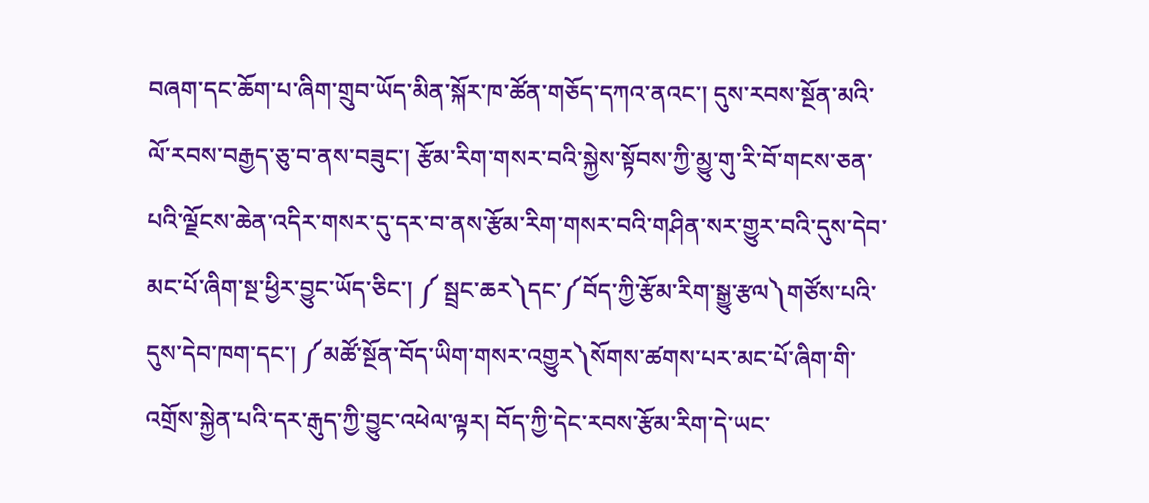བཞག་དང་ཆོག་པ་ཞིག་གྲུབ་ཡོད་མིན་སྐོར་ཁ་ཚོན་གཅོད་དཀའ་ནའང་། དུས་རབས་སྔོན་མའི་ལོ་རབས་བརྒྱད་ཅུ་བ་ནས་བཟུང་། རྩོམ་རིག་གསར་བའི་སྐྱེས་སྟོབས་ཀྱི་མྱུ་གུ་རི་བོ་གངས་ཅན་པའི་ལྗོངས་ཆེན་འདིར་གསར་དུ་དར་བ་ནས་རྩོམ་རིག་གསར་བའི་གཤིན་སར་གྱུར་བའི་དུས་དེབ་མང་པོ་ཞིག་སྔ་ཕྱིར་བྱུང་ཡོད་ཅིང་། ༼ སྦྲང་ཆར༽དང་༼བོད་ཀྱི་རྩོམ་རིག་སྒྱུ་རྩལ༽གཙོས་པའི་དུས་དེབ་ཁག་དང་། ༼མཚོ་སྔོན་བོད་ཡིག་གསར་འགྱུར༽སོགས་ཚགས་པར་མང་པོ་ཞིག་གི་འགྲོས་སྐྱེན་པའི་དར་རྒུད་ཀྱི་བྱུང་འཕེལ་ལྟར། བོད་ཀྱི་དེང་རབས་རྩོམ་རིག་དེ་ཡང་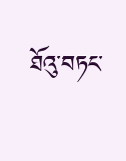ཐོའུ་བཏང་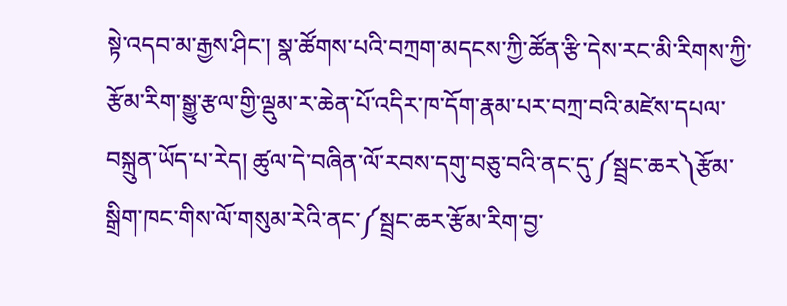སྟེ་འདབ་མ་རྒྱས་ཤིང་། སྣ་ཚོགས་པའི་བཀྲག་མདངས་ཀྱི་ཚོན་རྩི་དེས་རང་མི་རིགས་ཀྱི་རྩོམ་རིག་སྒྱུ་རྩལ་གྱི་ལྡུམ་ར་ཆེན་པོ་འདིར་ཁ་དོག་རྣམ་པར་བཀྲ་བའི་མཛེས་དཔལ་བསྐྲུན་ཡོད་པ་རེད། ཚུལ་དེ་བཞིན་ལོ་རབས་དགུ་བཅུ་བའི་ནང་དུ་༼སྦྲང་ཆར༽རྩོམ་སྒྲིག་ཁང་གིས་ལོ་གསུམ་རེའི་ནང་༼སྦྲང་ཆར་རྩོམ་རིག་བྱ་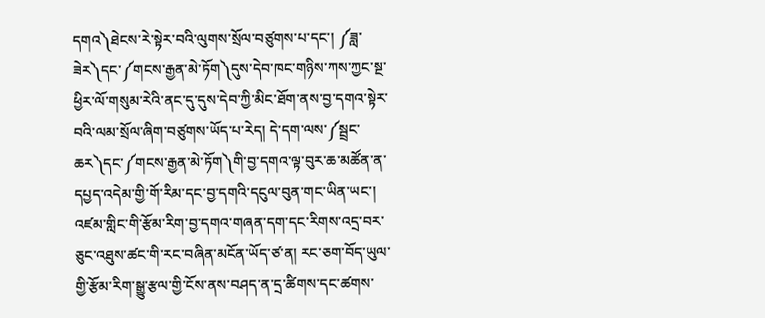དགའ༽ཐེངས་རེ་སྟེར་བའི་ལུགས་སྲོལ་བཙུགས་པ་དང་། ༼ཟླ་ཟེར༽དང་༼གངས་རྒྱན་མེ་ཏོག༽དུས་དེབ་ཁང་གཉིས་ཀས་ཀྱང་སྔ་ཕྱིར་ལོ་གསུམ་རེའི་ནང་དུ་དུས་དེབ་ཀྱི་མིང་ཐོག་ནས་བྱ་དགའ་སྟེར་བའི་ལམ་སྲོལ་ཞིག་བཙུགས་ཡོད་པ་རེད། དེ་དག་ལས་༼སྦྲང་ཆར༽དང་༼གངས་རྒྱན་མེ་ཏོག༽གི་བྱ་དགའ་ལྟ་བུར་ཆ་མཚོན་ན་དཔྱད་འདེམ་གྱི་གོ་རིམ་དང་བྱ་དགའི་དངུལ་བུན་གང་ཡིན་ཡང་། འཛམ་གླིང་གི་རྩོམ་རིག་བྱ་དགའ་གཞན་དག་དང་རིགས་འདྲ་བར་ཅུང་འཐུས་ཚང་གི་རང་བཞིན་མངོན་ཡོད་ཙ་ན། རང་ཅག་བོད་ཡུལ་གྱི་རྩོམ་རིག་སྒྱུ་རྩལ་གྱི་ངོས་ནས་བཤད་ན་དྲ་ཚིགས་དང་ཚགས་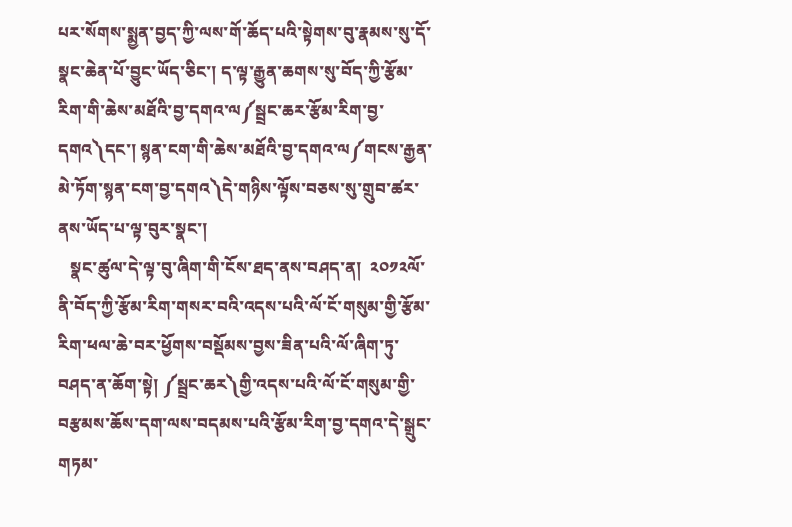པར་སོགས་སྨྱན་བྱད་ཀྱི་ལས་གོ་ཆོད་པའི་སྟེགས་བུ་རྣམས་སུ་དོ་སྣང་ཆེན་པོ་བྱུང་ཡོད་ཅིང་། ད་ལྟ་རྒྱུན་ཆགས་སུ་བོད་ཀྱི་རྩོམ་རིག་གི་ཆེས་མཐོའི་བྱ་དགའ་ལ༼སྦྲང་ཆར་རྩོམ་རིག་བྱ་དགའ༽དང་། སྙན་ངག་གི་ཆེས་མཐོའི་བྱ་དགའ་ལ༼གངས་རྒྱན་མེ་ཏོག་སྙན་ངག་བྱ་དགའ༽དེ་གཉིས་ལྟོས་བཅས་སུ་གྲུབ་ཚར་ནས་ཡོད་པ་ལྟ་བུར་སྣང་།
   སྣང་ཚུལ་དེ་ལྟ་བུ་ཞིག་གི་ངོས་ཐད་ནས་བཤད་ན།  ༢༠༡༢ལོ་ནི་བོད་ཀྱི་རྩོམ་རིག་གསར་བའི་འདས་པའི་ལོ་ངོ་གསུམ་གྱི་རྩོམ་རིག་ཕལ་ཆེ་བར་ཕྱོགས་བསྡོམས་བྱས་ཟིན་པའི་ལོ་ཞིག་ཏུ་བཤད་ན་ཆོག་སྟེ། ༼སྦྲང་ཆར༽གྱི་འདས་པའི་ལོ་ངོ་གསུམ་གྱི་བརྩམས་ཆོས་དག་ལས་བདམས་པའི་རྩོམ་རིག་བྱ་དགའ་དེ་སྒྲུང་གཏམ་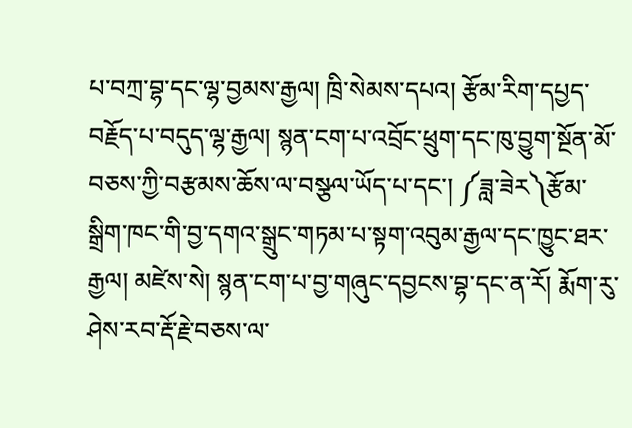པ་བཀྲ་བྷ་དང་ལྷ་བྱམས་རྒྱལ། ཁྲི་སེམས་དཔའ། རྩོམ་རིག་དཔྱད་བརྗོད་པ་བདུད་ལྷ་རྒྱལ། སྙན་ངག་པ་འབྲོང་ཕྲུག་དང་ཁུ་བྱུག་སྔོན་མོ་བཅས་ཀྱི་བརྩམས་ཆོས་ལ་བསྩལ་ཡོད་པ་དང་། ༼ཟླ་ཟེར༽རྩོམ་སྒྲིག་ཁང་གི་བྱ་དགའ་སྒྲུང་གཏམ་པ་སྟག་འབུམ་རྒྱལ་དང་ཁྱུང་ཐར་རྒྱལ། མཛེས་སེ། སྙན་ངག་པ་བྱ་གཞུང་དབྱངས་བྷ་དང་ན་རོ། རྨོག་རུ་ཤེས་རབ་རྡོ་རྗེ་བཅས་ལ་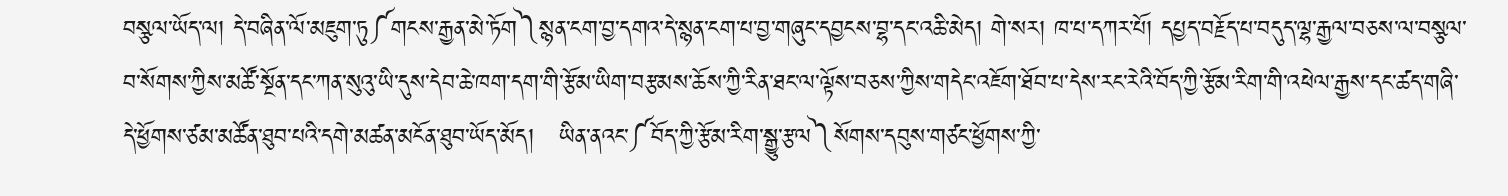བསྩལ་ཡོད་ལ། དེ་བཞིན་ལོ་མཇུག་ཏུ༼གངས་རྒྱན་མེ་ཏོག༽སྙན་ངག་བྱ་དགའ་དེ་སྙན་ངག་པ་བྱ་གཞུང་དབྱངས་བྷ་དང་འཆི་མེད། གེ་སར། ཁ་པ་དཀར་པོ། དཔྱད་བརྗོད་པ་བདུད་ལྷ་རྒྱལ་བཅས་ལ་བསྩལ་བ་སོགས་ཀྱིས་མཚོ་སྔོན་དང་ཀན་སུའུ་ཡི་དུས་དེབ་ཆེ་ཁག་དག་གི་རྩོམ་ཡིག་བརྩམས་ཆོས་ཀྱི་རིན་ཐང་ལ་ལྟོས་བཅས་ཀྱིས་གདེང་འཇོག་ཐོབ་པ་དེས་རང་རེའི་བོད་ཀྱི་རྩོམ་རིག་གི་འཕེལ་རྒྱས་དང་ཚད་གཞི་དེ་ཕྱོགས་ཙམ་མཚོན་ཐུབ་པའི་དགེ་མཚན་མངོན་ཐུབ་ཡོད་མོད།   ཡིན་ནའང་༼བོད་ཀྱི་རྩོམ་རིག་སྒྱུ་རྩལ༽སོགས་དབུས་གཙང་ཕྱོགས་ཀྱི་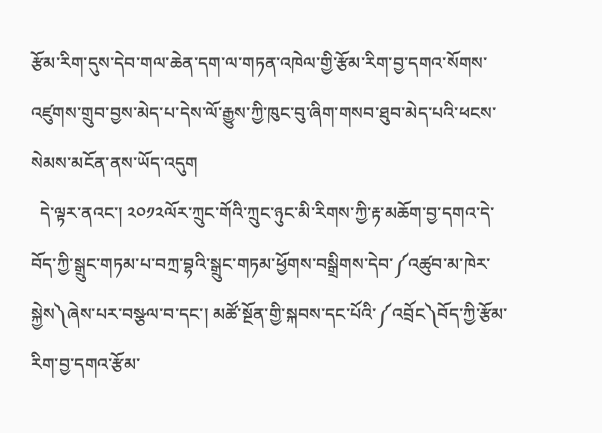རྩོམ་རིག་དུས་དེབ་གལ་ཆེན་དག་ལ་གཏན་འཁེལ་གྱི་རྩོམ་རིག་བྱ་དགའ་སོགས་འཛུགས་གྲུབ་བྱས་མེད་པ་དེས་ལོ་རྒྱུས་ཀྱི་ཁུང་བུ་ཞིག་གསབ་ཐུབ་མེད་པའི་ཕངས་སེམས་མངོན་ནས་ཡོད་འདུག
  དེ་ལྟར་ནའང་། ༢༠༡༢ལོར་ཀྲུང་གོའི་ཀྲུང་ཉུང་མི་རིགས་ཀྱི་རྟ་མཆོག་བྱ་དགའ་དེ་བོད་ཀྱི་སྒྲུང་གཏམ་པ་བཀྲ་བྷའི་སྒྲུང་གཏམ་ཕྱོགས་བསྒྲིགས་དེབ་༼འཚུབ་མ་ཁེར་སྐྱེས༽ཞེས་པར་བསྩལ་བ་དང་། མཚོ་སྔོན་གྱི་སྐབས་དང་པོའི་༼འབྲོང༽བོད་ཀྱི་རྩོམ་རིག་བྱ་དགའ་རྩོམ་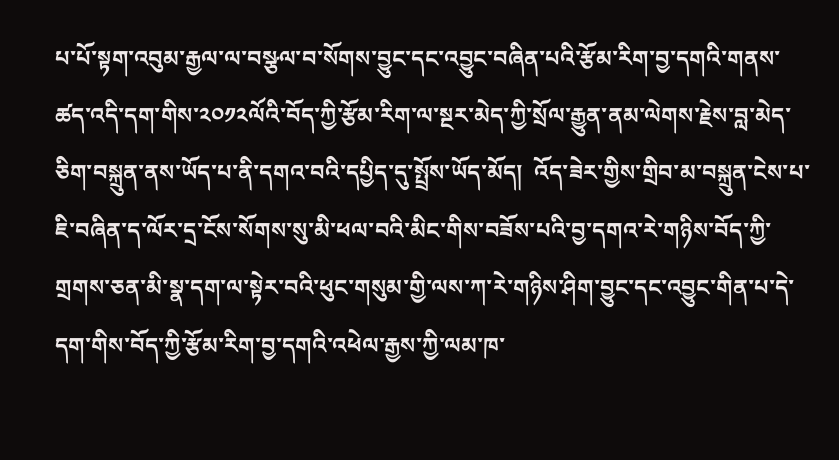པ་པོ་སྟག་འབུམ་རྒྱལ་ལ་བསྩལ་བ་སོགས་བྱུང་དང་འབྱུང་བཞིན་པའི་རྩོམ་རིག་བྱ་དགའི་གནས་ཚད་འདི་དག་གིས་༢༠༡༢ལོའི་བོད་ཀྱི་རྩོམ་རིག་ལ་སྔར་མེད་ཀྱི་སྲོལ་རྒྱུན་ནམ་ལེགས་རྗེས་བླ་མེད་ཅིག་བསྐྲུན་ནས་ཡོད་པ་ནི་དགའ་བའི་དཔྱིད་དུ་སྤྲོས་ཡོད་མོད།  འོད་ཟེར་གྱིས་གྲིབ་མ་བསྐྲུན་ངེས་པ་ཇི་བཞིན་ད་ལོར་དྲ་ངོས་སོགས་སུ་མི་ཕལ་བའི་མིང་གིས་བཟོས་པའི་བྱ་དགའ་རེ་གཉིས་བོད་ཀྱི་གྲགས་ཅན་མི་སྣ་དག་ལ་སྟེར་བའི་ཕུང་གསུམ་གྱི་ལས་ཀ་རེ་གཉིས་ཤིག་བྱུང་དང་འབྱུང་གིན་པ་དེ་དག་གིས་བོད་ཀྱི་རྩོམ་རིག་བྱ་དགའི་འཕེལ་རྒྱས་ཀྱི་ལམ་ཁ་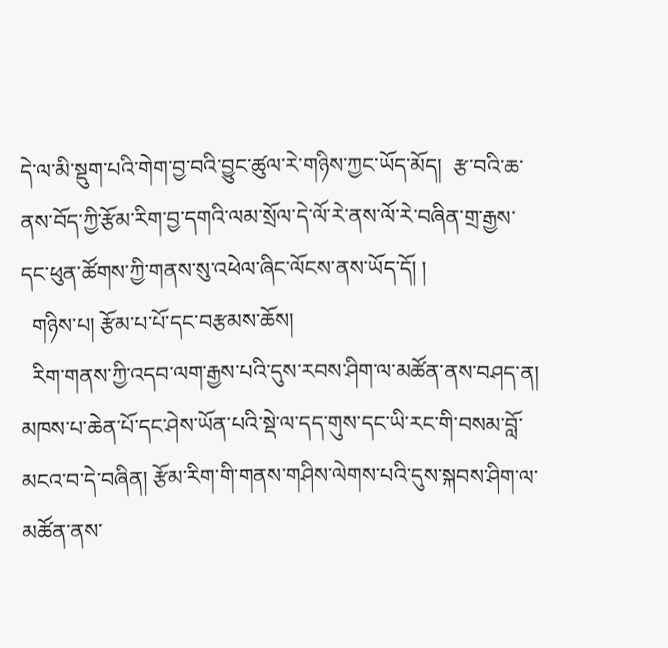དེ་ལ་མི་སྡུག་པའི་གེག་བྱ་བའི་བྱུང་ཚུལ་རེ་གཉིས་ཀྱང་ཡོད་མོད།  རྩ་བའི་ཆ་ནས་བོད་ཀྱི་རྩོམ་རིག་བྱ་དགའི་ལམ་སྲོལ་དེ་ལོ་རེ་ནས་ལོ་རེ་བཞིན་གྲ་རྒྱས་དང་ཕུན་ཚོགས་ཀྱི་གནས་སུ་འཕེལ་ཞིང་ལོངས་ནས་ཡོད་དོ། །
  གཉིས་པ། རྩོམ་པ་པོ་དང་བརྩམས་ཆོས།
  རིག་གནས་ཀྱི་འདབ་ལག་རྒྱས་པའི་དུས་རབས་ཤིག་ལ་མཚོན་ནས་བཤད་ན། མཁས་པ་ཆེན་པོ་དང་ཤེས་ཡོན་པའི་སྡེ་ལ་དད་གུས་དང་ཡི་རང་གི་བསམ་བློ་མངའ་བ་དེ་བཞིན། རྩོམ་རིག་གི་གནས་གཤིས་ལེགས་པའི་དུས་སྐབས་ཤིག་ལ་མཚོན་ནས་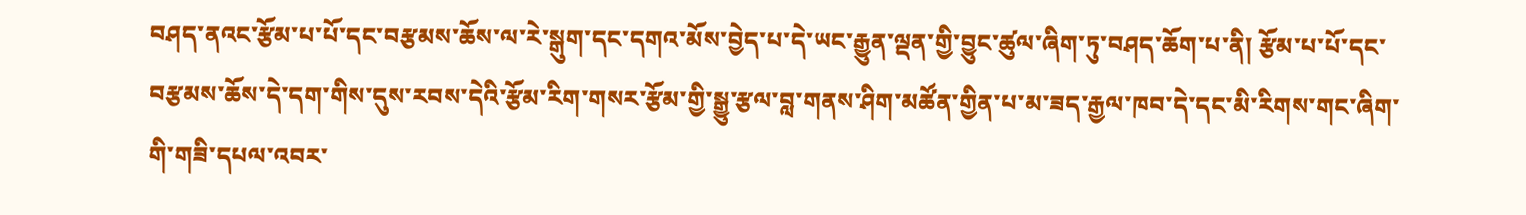བཤད་ནའང་རྩོམ་པ་པོ་དང་བརྩམས་ཆོས་ལ་རེ་སྒུག་དང་དགའ་མོས་བྱེད་པ་དེ་ཡང་རྒྱུན་ལྡན་གྱི་བྱུང་ཚུལ་ཞིག་ཏུ་བཤད་ཆོག་པ་ནི། རྩོམ་པ་པོ་དང་བརྩམས་ཆོས་དེ་དག་གིས་དུས་རབས་དེའི་རྩོམ་རིག་གསར་རྩོམ་གྱི་སྒྱུ་རྩལ་བླ་གནས་ཤིག་མཚོན་གྱིན་པ་མ་ཟད་རྒྱལ་ཁབ་དེ་དང་མི་རིགས་གང་ཞིག་གི་གཟི་དཔལ་འབར་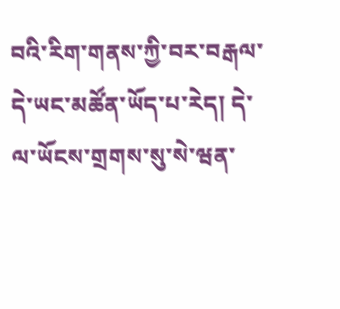བའི་རིག་གནས་ཀྱི་བར་བརྒལ་དེ་ཡང་མཚོན་ཡོད་པ་རེད། དེ་ལ་ཡོངས་གྲགས་སུ་སེ་ཝན་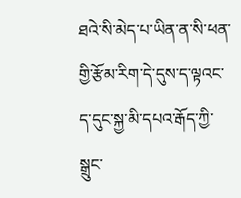ཐའེ་སི་མེད་པ་ཡིན་ན་སི་ཕན་གྱི་རྩོམ་རིག་དེ་དུས་ད་ལྟའང་ད་དུང་སྐྱ་མི་དཔའ་རྒོད་ཀྱི་སྒྲུང་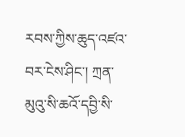རབས་ཀྱིས་ཆུད་འཛའ་བར་ངེས་ཤིང་། ཀྲན་མུའུ་སི་ཆའོ་དབྱི་སི་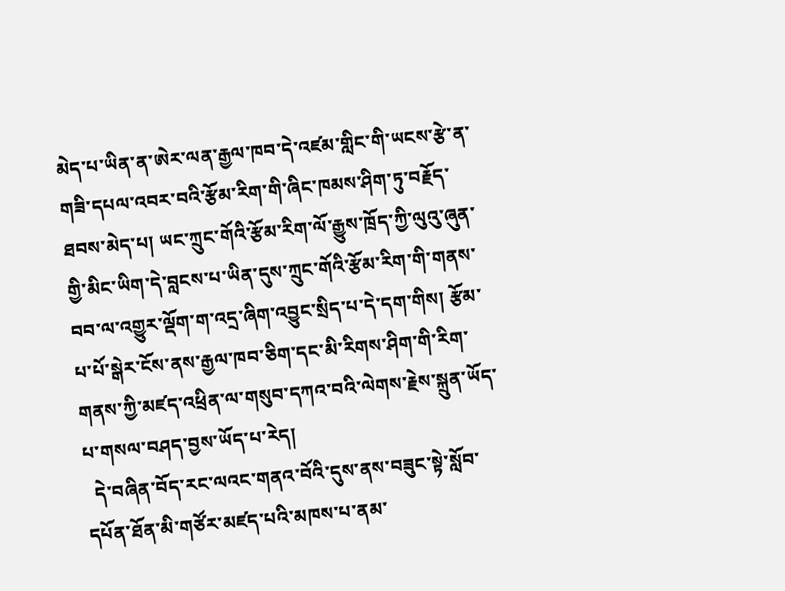མེད་པ་ཡིན་ན་ཨེར་ལན་རྒྱལ་ཁབ་དེ་འཛམ་གླིང་གི་ཡངས་རྩེ་ན་གཟི་དཔལ་འབར་བའི་རྩོམ་རིག་གི་ཞིང་ཁམས་ཤིག་ཏུ་བརྗོད་ཐབས་མེད་པ། ཡང་ཀྲུང་གོའི་རྩོམ་རིག་ལོ་རྒྱུས་ཁྲོད་ཀྱི་ལུའུ་ཞུན་གྱི་མིང་ཡིག་དེ་བླངས་པ་ཡིན་དུས་ཀྲུང་གོའི་རྩོམ་རིག་གི་གནས་བབ་ལ་འགྱུར་ལྡོག་ག་འདྲ་ཞིག་འབྱུང་སྲིད་པ་དེ་དག་གིས། རྩོམ་པ་པོ་སྒེར་ངོས་ནས་རྒྱལ་ཁབ་ཅིག་དང་མི་རིགས་ཤིག་གི་རིག་གནས་ཀྱི་མཛད་འཕྲིན་ལ་གསུབ་དཀའ་བའི་ལེགས་རྗེས་སྐྲུན་ཡོད་པ་གསལ་བཤད་བྱས་ཡོད་པ་རེད།
  དེ་བཞིན་བོད་རང་ལའང་གནའ་བོའི་དུས་ནས་བཟུང་སྟེ་སློབ་དཔོན་ཐོན་མི་གཙོར་མཛད་པའི་མཁས་པ་ནམ་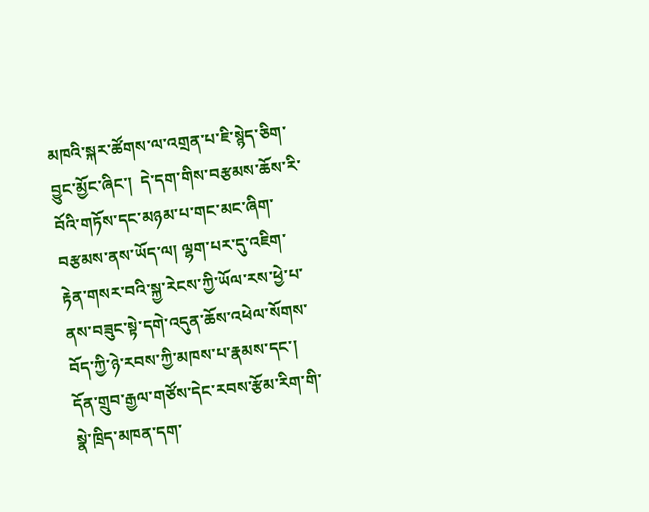མཁའི་སྐར་ཚོགས་ལ་འགྲན་པ་ཇི་སྙེད་ཅིག་བྱུང་མྱོང་ཞིང་།  དེ་དག་གིས་བརྩམས་ཆོས་རི་བོའི་གཏོས་དང་མཉམ་པ་གང་མང་ཞིག་བརྩམས་ནས་ཡོད་ལ། ལྷག་པར་དུ་འཇིག་རྟེན་གསར་བའི་སྐྱ་རེངས་ཀྱི་ཡོལ་རས་ཕྱེ་པ་ནས་བཟུང་སྟེ་དགེ་འདུན་ཆོས་འཕེལ་སོགས་བོད་ཀྱི་ཉེ་རབས་ཀྱི་མཁས་པ་རྣམས་དང་། དོན་གྲུབ་རྒྱལ་གཙོས་དེང་རབས་རྩོམ་རིག་གི་སྣེ་ཁྲིད་མཁན་དག་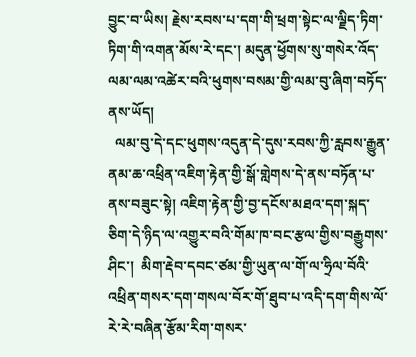བྱུང་བ་ཡིས། རྗེས་རབས་པ་དག་གི་ཕྲག་སྟེང་ལ་ལྗིད་ཏིག་ཏིག་གི་འགན་མོས་རེ་དང་། མདུན་ཕྱོགས་སུ་གསེར་འོད་ལམ་ལམ་འཚེར་བའི་ཕུགས་བསམ་གྱི་ལམ་བུ་ཞིག་བཏོད་ནས་ཡོད།
  ལམ་བུ་དེ་དང་ཕུགས་འདུན་དེ་དུས་རབས་ཀྱི་རླབས་རྒྱུན་ནམ་ཆ་འཕྲིན་འཇིག་རྟེན་གྱི་སྒོ་གླེགས་དེ་ནས་བཏོན་པ་ནས་བཟུང་སྟེ། འཇིག་རྟེན་གྱི་བྱ་དངོས་མཐའ་དག་སྐད་ཅིག་དེ་ཉིད་ལ་འགྱུར་བའི་གོམ་ཁ་བང་རྩལ་གྱིས་བརྒྱུགས་ཤིང་།  མིག་རྡེབ་དབང་ཙམ་གྱི་ཡུན་ལ་གོ་ལ་ཧྲིལ་བོའི་འཕྲིན་གསར་དག་གསལ་བོར་གོ་ཐུབ་པ་འདི་དག་གིས་ལོ་རེ་རེ་བཞིན་རྩོམ་རིག་གསར་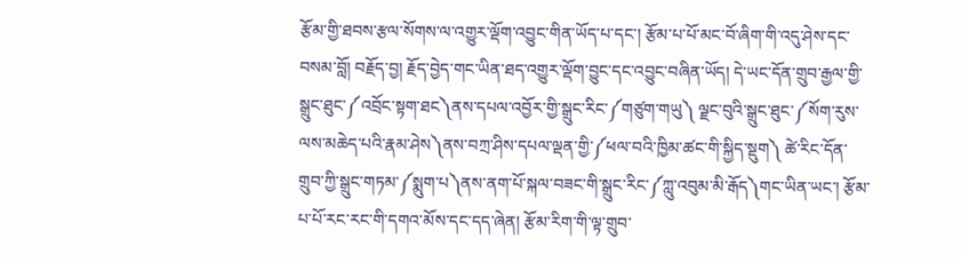རྩོམ་གྱི་ཐབས་རྩལ་སོགས་ལ་འགྱུར་ལྡོག་འབྱུང་གིན་ཡོད་པ་དང་། རྩོམ་པ་པོ་མང་བོ་ཞིག་གི་འདུ་ཤེས་དང་བསམ་བློ། བརྗོད་བྱ། རྗོད་བྱེད་གང་ཡིན་ཐད་འགྱུར་ལྡོག་བྱུང་དང་འབྱུང་བཞིན་ཡོད། དེ་ཡང་དོན་གྲུབ་རྒྱལ་གྱི་སྒྲུང་ཐུང་༼འབྲོང་སྟག་ཐང༽ནས་དཔལ་འབྱོར་གྱི་སྒྲུང་རིང་༼གཙུག་གཡུ༽ ལྗང་བུའི་སྒྲུང་ཐུང་༼སོག་རུས་ལས་མཆེད་པའི་རྣམ་ཤེས༽ནས་བཀྲ་ཤིས་དཔལ་ལྡན་གྱི་༼ཕལ་བའི་ཁྱིམ་ཚང་གི་སྐྱིད་སྡུག༽ ཚེ་རིང་དོན་གྲུབ་ཀྱི་སྒྲུང་གཏམ་༼སྨུག་པ༽ནས་ནག་པོ་སྐལ་བཟང་གི་སྒྲུང་རིང་༼ཀླུ་འབུམ་མི་རྒོད༽གང་ཡིན་ཡང་། རྩོམ་པ་པོ་རང་རང་གི་དགའ་མོས་དང་དད་ཞེན། རྩོམ་རིག་གི་ལྟ་གྲུབ་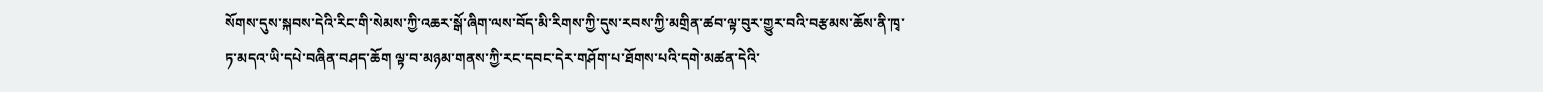སོགས་དུས་སྐབས་དེའི་རིང་གི་སེམས་ཀྱི་འཆར་སྒོ་ཞིག་ལས་བོད་མི་རིགས་ཀྱི་དུས་རབས་ཀྱི་མགྲིན་ཚབ་ལྟ་བུར་གྱུར་བའི་བརྩམས་ཆོས་ནི་ཁྭ་ཏ་མདའ་ཡི་དཔེ་བཞིན་བཤད་ཆོག ལྟ་བ་མཉམ་གནས་ཀྱི་རང་དབང་དེར་གཤོག་པ་ཐོགས་པའི་དགེ་མཚན་དེའི་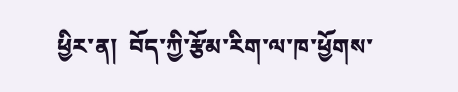ཕྱིར་ན།  བོད་ཀྱི་རྩོམ་རིག་ལ་ཁ་ཕྱོགས་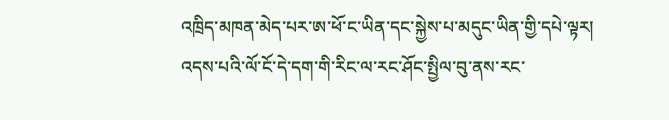འཁྲིད་མཁན་མེད་པར་ཨ་ཕོ་ང་ཡིན་དང་སྐྱེས་པ་མདུང་ཡིན་གྱི་དཔེ་ལྟར། འདས་པའི་ལོ་ངོ་དེ་དག་གི་རིང་ལ་རང་ཤོང་སྤྱིལ་བུ་ནས་རང་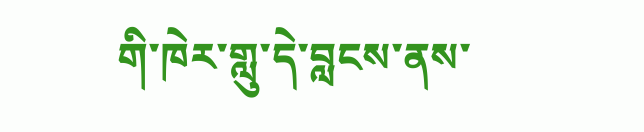གི་ཁེར་གླུ་དེ་བླངས་ནས་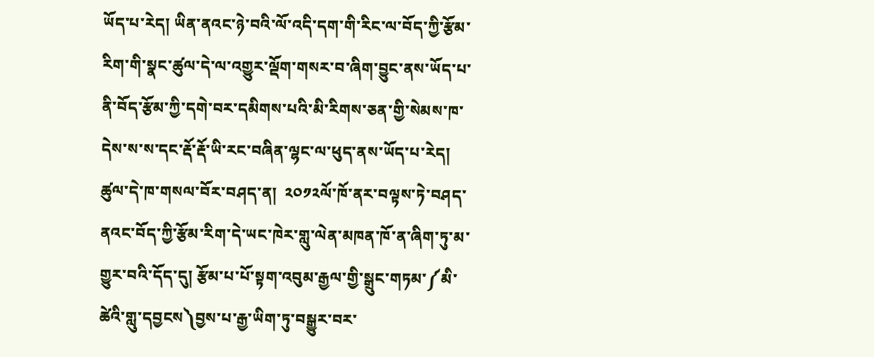ཡོད་པ་རེད། ཡིན་ནའང་ཉེ་བའི་ལོ་འདི་དག་གི་རིང་ལ་བོད་ཀྱི་རྩོམ་རིག་གི་སྣང་ཚུལ་དེ་ལ་འགྱུར་ལྡོག་གསར་བ་ཞིག་བྱུང་ནས་ཡོད་པ་ནི་བོད་རྩོམ་ཀྱི་དགེ་བར་དམིགས་པའི་མི་རིགས་ཅན་གྱི་སེམས་ཁ་དེས་ས་ས་དང་རྡོ་རྡོ་ཡི་རང་བཞིན་ལྷང་ལ་ཕུད་ནས་ཡོད་པ་རེད། ཚུལ་དེ་ཁ་གསལ་བོར་བཤད་ན།  ༢༠༡༢ལོ་ཁོ་ནར་བལྟས་ཏེ་བཤད་ནའང་བོད་ཀྱི་རྩོམ་རིག་དེ་ཡང་ཁེར་གླུ་ལེན་མཁན་ཁོ་ན་ཞིག་ཏུ་མ་གྱུར་བའི་དོད་དུ། རྩོམ་པ་པོ་སྟག་འབུམ་རྒྱལ་གྱི་སྒྲུང་གཏམ་༼མི་ཚེའི་གླུ་དབྱངས༽བྱས་པ་རྒྱ་ཡིག་ཏུ་བསྒྱུར་བར་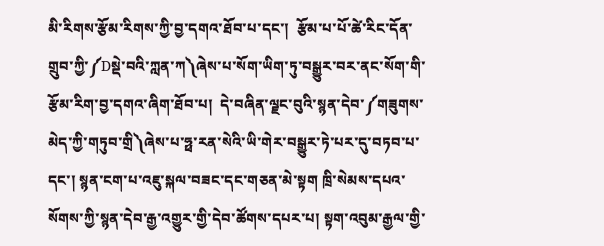མི་རིགས་རྩོམ་རིགས་ཀྱི་བྱ་དགའ་ཐོབ་པ་དང་།  རྩོམ་པ་པོ་ཚེ་རིང་དོན་གྲུབ་ཀྱི་༼Dསྡེ་བའི་ཀླན་ཀ༽ཞེས་པ་སོག་ཡིག་ཏུ་བསྒྱུར་བར་ནང་སོག་གི་རྩོམ་རིག་བྱ་དགའ་ཞིག་ཐོབ་པ།  དེ་བཞིན་ལྗང་བུའི་སྙན་དེབ་༼གཟུགས་མེད་ཀྱི་གཏུབ་གྲི༽ཞེས་པ་ཧྥ་རན་སེའི་ཡི་གེར་བསྒྱུར་ཏེ་པར་དུ་བཏབ་པ་དང་། སྙན་ངག་པ་འཇུ་སྐལ་བཟང་དང་གཅན་མེ་སྟག ཁྲི་སེམས་དཔའ་སོགས་ཀྱི་སྙན་དེབ་རྒྱ་འགྱུར་གྱི་དེབ་ཚོགས་དཔར་པ། སྟག་འབུམ་རྒྱལ་གྱི་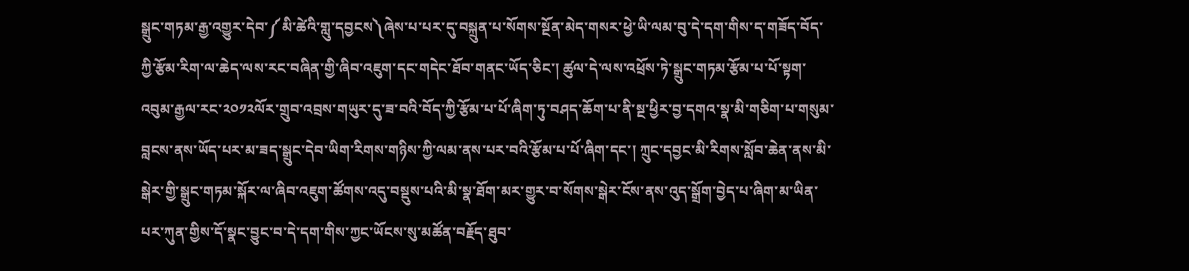སྒྲུང་གཏམ་རྒྱ་འགྱུར་དེབ་༼མི་ཚེའི་གླུ་དབྱངས༽ཞེས་པ་པར་དུ་བསྐྲུན་པ་སོགས་སྔོན་མེད་གསར་ཕྱེ་ཡི་ལམ་བུ་དེ་དག་གིས་ད་གཟོད་བོད་ཀྱི་རྩོམ་རིག་ལ་ཆེད་ལས་རང་བཞིན་གྱི་ཞིབ་འཇུག་དང་གདེང་ཐོབ་གནང་ཡོད་ཅིང་། ཚུལ་དེ་ལས་འཕྲོས་ཏེ་སྒྲུང་གཏམ་རྩོམ་པ་པོ་སྟག་འབུམ་རྒྱལ་རང་༢༠༡༢ལོར་གྲུབ་འབྲས་གཡུར་དུ་ཟ་བའི་བོད་ཀྱི་རྩོམ་པ་པོ་ཞིག་ཏུ་བཤད་ཆོག་པ་ནི་སྔ་ཕྱིར་བྱ་དགའ་སྣ་མི་གཅིག་པ་གསུམ་བླངས་ནས་ཡོད་པར་མ་ཟད་སྒྲུང་དེབ་ཡིག་རིགས་གཉིས་ཀྱི་ལམ་ནས་པར་བའི་རྩོམ་པ་པོ་ཞིག་དང་། ཀྲུང་དབྱང་མི་རིགས་སློབ་ཆེན་ནས་མི་སྒེར་གྱི་སྒྲུང་གཏམ་སྐོར་ལ་ཞིབ་འཇུག་ཚོགས་འདུ་བསྡུས་པའི་མི་སྣ་ཐོག་མར་གྱུར་བ་སོགས་སྒེར་ངོས་ནས་འུད་སྒྲོག་བྱེད་པ་ཞིག་མ་ཡིན་པར་ཀུན་གྱིས་དོ་སྣང་བྱུང་བ་དེ་དག་གིས་ཀྱང་ཡོངས་སུ་མཚོན་བརྗོད་ཐུབ་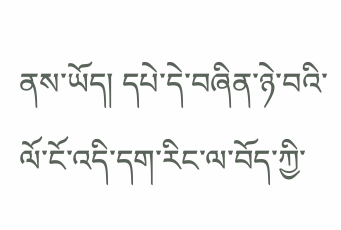ནས་ཡོད། དཔེ་དེ་བཞིན་ཉེ་བའི་ལོ་ངོ་འདི་དག་རིང་ལ་བོད་ཀྱི་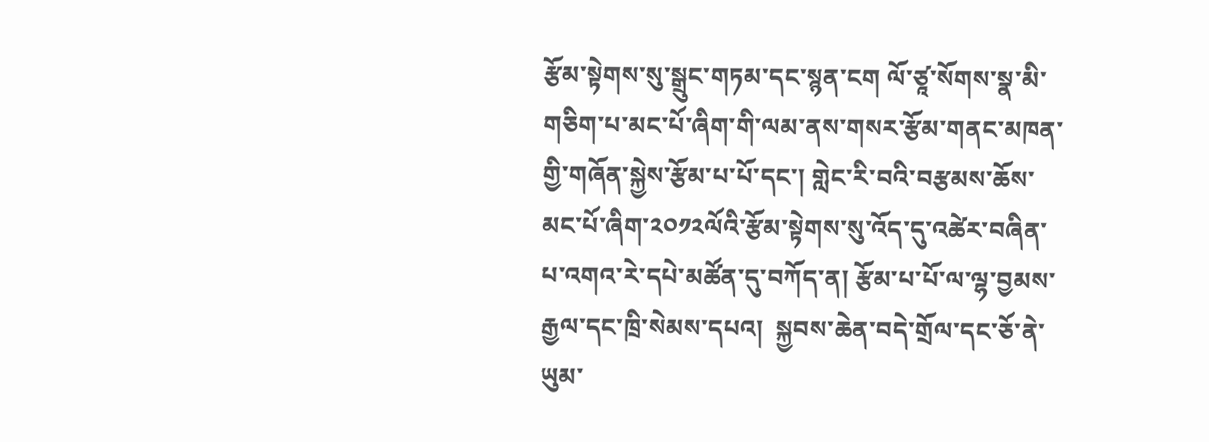རྩོམ་སྟེགས་སུ་སྒྲུང་གཏམ་དང་སྙན་ངག ལོ་ཙཱ་སོགས་སྣ་མི་གཅིག་པ་མང་པོ་ཞིག་གི་ལམ་ནས་གསར་རྩོམ་གནང་མཁན་གྱི་གཞོན་སྐྱེས་རྩོམ་པ་པོ་དང་། གླེང་རི་བའི་བརྩམས་ཆོས་མང་པོ་ཞིག་༢༠༡༢ལོའི་རྩོམ་སྟེགས་སུ་འོད་དུ་འཚེར་བཞིན་པ་འགའ་རེ་དཔེ་མཚོན་དུ་བཀོད་ན། རྩོམ་པ་པོ་ལ་ལྷ་བྱམས་རྒྱལ་དང་ཁྲི་སེམས་དཔའ།  སྐྱབས་ཆེན་བདེ་གྲོལ་དང་ཅོ་ནེ་ཡུམ་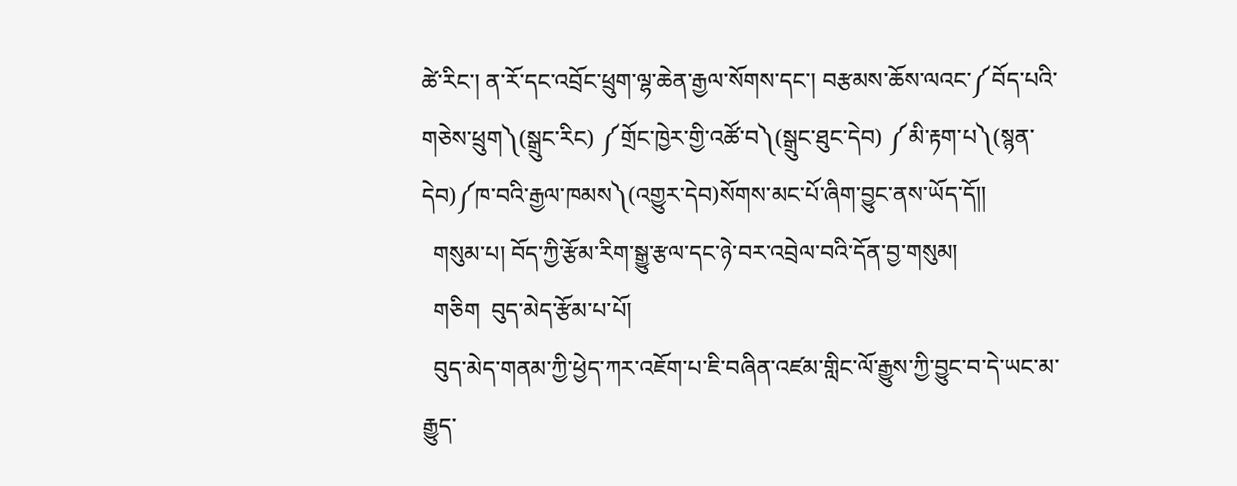ཚེ་རིང་། ན་རོ་དང་འབྲོང་ཕྲུག་ལྷ་ཆེན་རྒྱལ་སོགས་དང་། བརྩམས་ཆོས་ལའང་༼བོད་པའི་གཅེས་ཕྲུག༽(སྒྲུང་རིང) ༼གྲོང་ཁྱེར་གྱི་འཚོ་བ༽(སྒྲུང་ཐུང་དེབ) ༼མི་རྟག་པ༽(སྙན་དེབ)༼ཁ་བའི་རྒྱལ་ཁམས༽(འགྱུར་དེབ)སོགས་མང་པོ་ཞིག་བྱུང་ནས་ཡོད་དོ།།
  གསུམ་པ། བོད་ཀྱི་རྩོམ་རིག་སྒྱུ་རྩལ་དང་ཉེ་བར་འབྲེལ་བའི་དོན་བྱ་གསུམ།
  གཅིག  བུད་མེད་རྩོམ་པ་པོ།
  བུད་མེད་གནམ་ཀྱི་ཕྱེད་ཀར་འཇོག་པ་ཇི་བཞིན་འཛམ་གླིང་ལོ་རྒྱུས་ཀྱི་བྱུང་བ་དེ་ཡང་མ་རྒྱུད་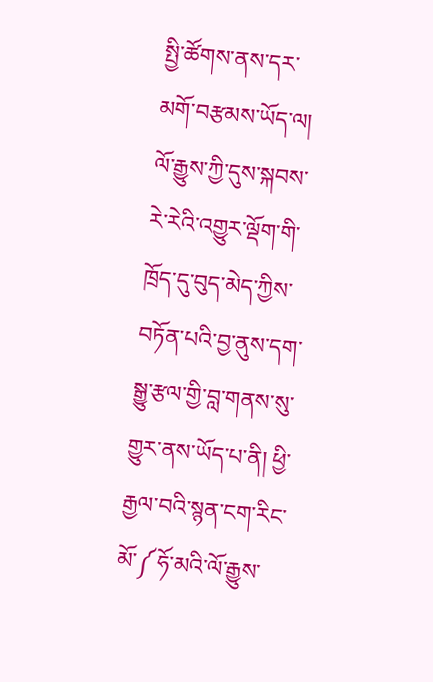སྤྱི་ཚོགས་ནས་དར་མགོ་བརྩམས་ཡོད་ལ། ལོ་རྒྱུས་ཀྱི་དུས་སྐབས་རེ་རེའི་འགྱུར་ལྡོག་གི་ཁྲོད་དུ་བུད་མེད་ཀྱིས་བཏོན་པའི་བྱ་ནུས་དག་སྒྱུ་རྩལ་གྱི་བླ་གནས་སུ་གྱུར་ནས་ཡོད་པ་ནི། ཕྱི་རྒྱལ་བའི་སྙན་ངག་རིང་མོ་༼ཧོ་མའི་ལོ་རྒྱུས་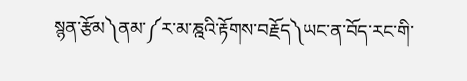སྙན་རྩོམ༽ནམ་༼ར་མ་ཎྰའི་རྟོགས་བརྗོད༽ཡང་ན་བོད་རང་གི་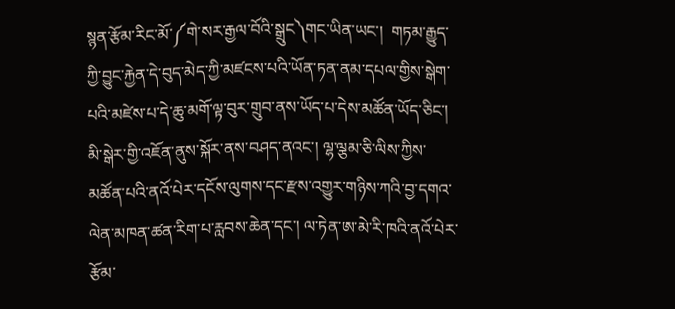སྙན་རྩོམ་རིང་མོ་༼གེ་སར་རྒྱལ་བོའི་སྒྲུང༽གང་ཡིན་ཡང་།  གཏམ་རྒྱུད་ཀྱི་བྱུང་རྐྱེན་དེ་བུད་མེད་ཀྱི་མཛངས་པའི་ཡོན་ཏན་ནམ་དཔལ་གྱིས་སྒེག་པའི་མཛེས་པ་དེ་ཆུ་མགོ་ལྟ་བུར་གྲུབ་ནས་ཡོད་པ་དེས་མཚོན་ཡོད་ཅིང་། མི་སྒེར་གྱི་འཇོན་ནུས་སྐོར་ནས་བཤད་ནའང་། ལྷ་ལྕམ་ཅི་ལིས་ཀྱིས་མཚོན་པའི་ནའོ་པེར་དངོས་ལུགས་དང་རྫས་འགྱུར་གཉིས་ཀའི་བྱ་དགའ་ལེན་མཁན་ཚན་རིག་པ་རླབས་ཆེན་དང་། ལ་ཏེན་ཨ་མེ་རི་ཁའི་ནའོ་པེར་རྩོམ་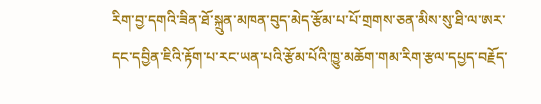རིག་བྱ་དགའི་ཟིན་ཐོ་སྐྲུན་མཁན་བུད་མེད་རྩོམ་པ་པོ་གྲགས་ཅན་མིས་སུ་ཐི་ལ་ཨར་དང་དབྱིན་ཇིའི་རྟོག་པ་རང་ཡན་པའི་རྩོམ་པོའི་ཁྱུ་མཆོག་གམ་རིག་རྩལ་དཔྱད་བརྗོད་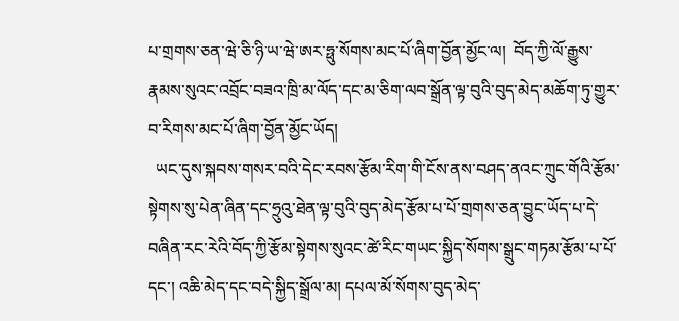པ་གྲགས་ཅན་ཝེ་ཅི་ཉི་ཡ་ཝེ་ཨར་ཧྥུ་སོགས་མང་པོ་ཞིག་བྱོན་མྱོང་ལ།  བོད་ཀྱི་ལོ་རྒྱུས་རྣམས་སུའང་འབྲོང་བཟའ་ཁྲི་མ་ལོད་དང་མ་ཅིག་ལབ་སྒྲོན་ལྟ་བུའི་བུད་མེད་མཆོག་ཏུ་གྱུར་བ་རིགས་མང་པོ་ཞིག་བྱོན་མྱོང་ཡོད།
  ཡང་དུས་སྐབས་གསར་བའི་དེང་རབས་རྩོམ་རིག་གི་ངོས་ནས་བཤད་ནའང་ཀྲུང་གོའི་རྩོམ་སྟེགས་སུ་པེན་ཞིན་དང་ཧྲུའུ་ཐེན་ལྟ་བུའི་བུད་མེད་རྩོམ་པ་པོ་གྲགས་ཅན་བྱུང་ཡོད་པ་དེ་བཞིན་རང་རེའི་བོད་ཀྱི་རྩོམ་སྟེགས་སུའང་ཚེ་རིང་གཡང་སྐྱིད་སོགས་སྒྲུང་གཏམ་རྩོམ་པ་པོ་དང་། འཆི་མེད་དང་བདེ་སྐྱིད་སྒྲོལ་མ། དཔལ་མོ་སོགས་བུད་མེད་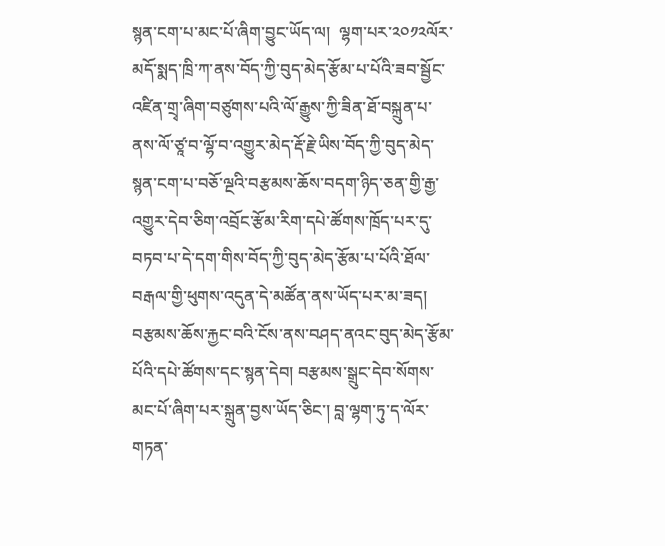སྙན་ངག་པ་མང་པོ་ཞིག་བྱུང་ཡོད་ལ།  ལྷག་པར་༢༠༡༢ལོར་མདོ་སྨད་ཁྲི་ཀ་ནས་བོད་ཀྱི་བུད་མེད་རྩོམ་པ་པོའི་ཟབ་སྦྱོང་འཛིན་གྲྭ་ཞིག་བཙུགས་པའི་ལོ་རྒྱུས་ཀྱི་ཟིན་ཐོ་བསྐྲུན་པ་ནས་ལོ་ཙཱ་བ་ལྷོ་བ་འགྱུར་མེད་རྡོ་རྗེ་ཡིས་བོད་ཀྱི་བུད་མེད་སྙན་ངག་པ་བཅོ་ལྔའི་བརྩམས་ཆོས་བདག་ཉིད་ཅན་གྱི་རྒྱ་འགྱུར་དེབ་ཅིག་འབྲོང་རྩོམ་རིག་དཔེ་ཚོགས་ཁྲོད་པར་དུ་བཏབ་པ་དེ་དག་གིས་བོད་ཀྱི་བུད་མེད་རྩོམ་པ་པོའི་ཐོལ་བརྒལ་གྱི་ཕུགས་འདུན་དེ་མཚོན་ནས་ཡོད་པར་མ་ཟད།  བརྩམས་ཆོས་རྐྱང་བའི་ངོས་ནས་བཤད་ནའང་བུད་མེད་རྩོམ་པོའི་དཔེ་ཚོགས་དང་སྙན་དེབ། བརྩམས་སྒྲུང་དེབ་སོགས་མང་པོ་ཞིག་པར་སྐྲུན་བྱས་ཡོད་ཅིང་། བླ་ལྷག་ཏུ་ད་ལོར་གཏན་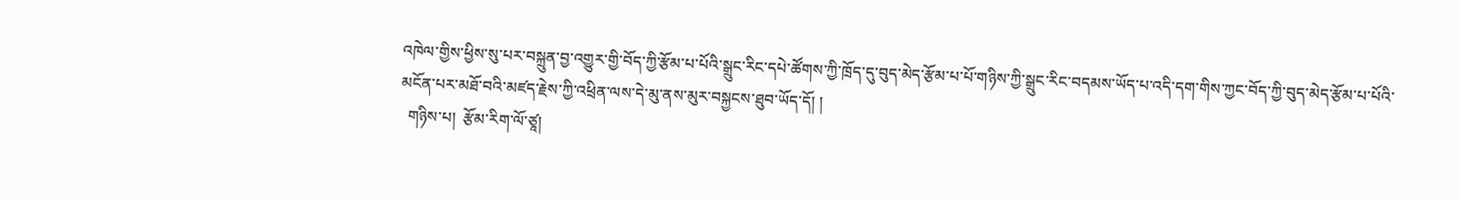འཁེལ་གྱིས་ཕྱིས་སུ་པར་བསྐྲུན་བྱ་འགྱུར་གྱི་བོད་ཀྱི་རྩོམ་པ་པོའི་སྒྲུང་རིང་དཔེ་ཚོགས་ཀྱི་ཁྲོད་དུ་བུད་མེད་རྩོམ་པ་པོ་གཉིས་ཀྱི་སྒྲུང་རིང་བདམས་ཡོད་པ་འདི་དག་གིས་ཀྱང་བོད་ཀྱི་བུད་མེད་རྩོམ་པ་པོའི་མངོན་པར་མཐོ་བའི་མཛད་རྗེས་ཀྱི་འཕྲིན་ལས་དེ་མུ་ནས་མུར་བསྐྱངས་ཐུབ་ཡོད་དོ། །
  གཉིས་པ།  རྩོམ་རིག་ལོ་ཙཱ།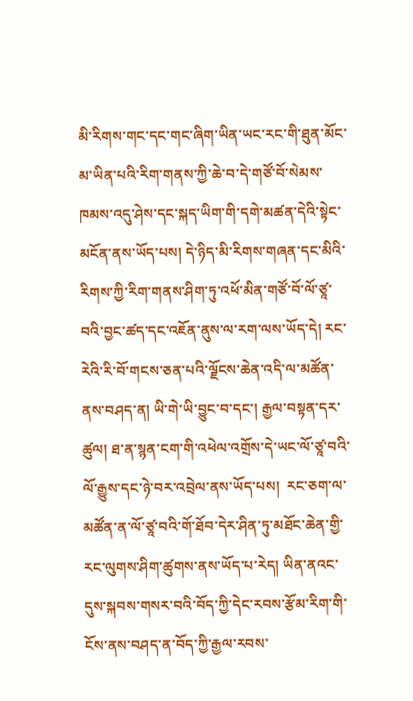མི་རིགས་གང་དང་གང་ཞིག་ཡིན་ཡང་རང་གི་ཐུན་མོང་མ་ཡིན་པའི་རིག་གནས་ཀྱི་ཆེ་བ་དེ་གཙོ་བོ་སེམས་ཁམས་འདུ་ཤེས་དང་སྐད་ཡིག་གི་དགེ་མཚན་དེའི་སྟེང་མངོན་ནས་ཡོད་པས། དེ་ཉིད་མི་རིགས་གཞན་དང་མིའི་རིགས་ཀྱི་རིག་གནས་ཤིག་ཏུ་འཕོ་མིན་གཙོ་བོ་ལོ་ཙཱ་བའི་བྱང་ཚད་དང་འཇོན་ནུས་ལ་རག་ལས་ཡོད་དེ། རང་རེའི་རི་བོ་གངས་ཅན་པའི་ལྗོངས་ཆེན་འདི་ལ་མཚོན་ནས་བཤད་ན། ཡི་གེ་ཡི་བྱུང་བ་དང་། རྒྱལ་བསྟན་དར་ཚུལ། ཐ་ན་སྙན་ངག་གི་འཕེལ་འགྲོས་དེ་ཡང་ལོ་ཙཱ་བའི་ལོ་རྒྱུས་དང་ཉེ་བར་འབྲེལ་ནས་ཡོད་པས།  རང་ཅག་ལ་མཚོན་ན་ལོ་ཙཱ་བའི་གོ་ཐོབ་དེར་ཤིན་ཏུ་མཐོང་ཆེན་གྱི་རང་ལུགས་ཤིག་ཚུགས་ནས་ཡོད་པ་རེད། ཡིན་ནའང་དུས་སྐབས་གསར་བའི་བོད་ཀྱི་དེང་རབས་རྩོམ་རིག་གི་ངོས་ནས་བཤད་ན་བོད་ཀྱི་རྒྱལ་རབས་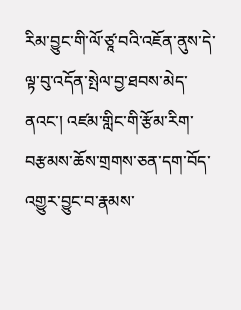རིམ་བྱུང་གི་ལོ་ཙཱ་བའི་འཇོན་ནུས་དེ་ལྟ་བུ་འདོན་སྤེལ་བྱ་ཐབས་མེད་ནའང་། འཛམ་གླིང་གི་རྩོམ་རིག་བརྩམས་ཆོས་གྲགས་ཅན་དག་བོད་འགྱུར་བྱུང་བ་རྣམས་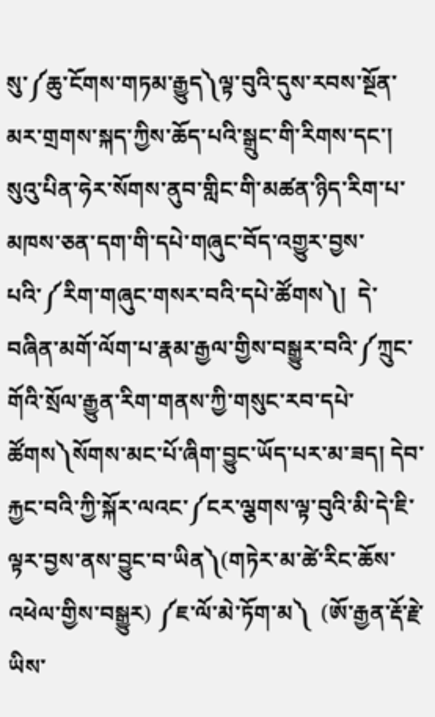སུ་༼ཆུ་ངོགས་གཏམ་རྒྱུད༽ལྟ་བུའི་དུས་རབས་སྔོན་མར་གྲགས་སྐད་ཀྱིས་ཆོད་པའི་སྒྲུང་གི་རིགས་དང་། སུའུ་པིན་ཧེར་སོགས་ནུབ་གླིང་གི་མཚན་ཉིད་རིག་པ་མཁས་ཅན་དག་གི་དཔེ་གཞུང་བོད་འགྱུར་བྱས་པའི་༼རིག་གཞུང་གསར་བའི་དཔེ་ཚོགས༽།  དེ་བཞིན་མགོ་ལོག་པ་རྣམ་རྒྱལ་གྱིས་བསྒྱུར་བའི་༼ཀྲུང་གོའི་སྲོལ་རྒྱུན་རིག་གནས་ཀྱི་གསུང་རབ་དཔེ་ཚོགས༽སོགས་མང་པོ་ཞིག་བྱུང་ཡོད་པར་མ་ཟད། དེབ་རྐྱང་བའི་ཀྱི་སྐོར་ལའང་༼ངར་ལྕགས་ལྟ་བུའི་མི་དེ་ཇི་ལྟར་བྱས་ནས་བྱུང་བ་ཡིན༽(གཏེར་མ་ཚེ་རིང་ཆོས་འཕེལ་གྱིས་བསྒྱུར) ༼ཇ་ལོ་མེ་ཏོག་མ༽  (ཨོ་རྒྱན་རྡོ་རྗེ་ཡིས་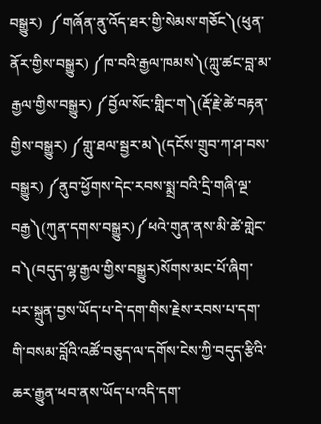བསྒྱུར)  ༼གཞོན་ནུ་འོད་ཐར་གྱི་སེམས་གཅོང༽(ཕུན་ནོར་གྱིས་བསྒྱུར) ༼ཁ་བའི་རྒྱལ་ཁམས༽(ཀླུ་ཚང་བླ་མ་རྒྱལ་གྱིས་བསྒྱུར) ༼བྱོལ་སོང་གླིང་ག༽(རྡོ་རྗེ་ཚེ་བརྟན་གྱིས་བསྒྱུར) ༼གླུ་ཐལ་སྦྱར་མ༽(དངོས་གྲུབ་ཀ་ཤ་བས་བསྒྱུར) ༼ནུབ་ཕྱོགས་དེང་རབས་སྨྲ་བའི་དྲི་གཞི་ལྔ་བརྒྱ༽(ཀུན་དགས་བསྒྱུར)༼ཕའེ་གུན་ནས་མི་ཚེ་གླེང་བ༽(བདུད་ལྷ་རྒྱལ་གྱིས་བསྒྱུར)སོགས་མང་པོ་ཞིག་པར་སྐྲུན་བྱས་ཡོད་པ་དེ་དག་གིས་རྗེས་རབས་པ་དག་གི་བསམ་བློའི་འཚོ་བཅུད་ལ་དགོས་ངེས་ཀྱི་བདུད་རྩིའི་ཆར་རྒྱུན་ཕབ་ནས་ཡོད་པ་འདི་དག་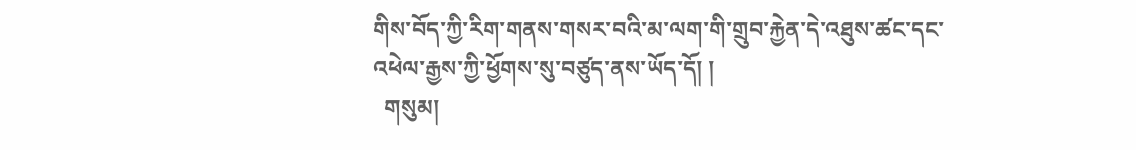གིས་བོད་ཀྱི་རིག་གནས་གསར་བའི་མ་ལག་གི་གྲུབ་རྐྱེན་དེ་འཐུས་ཚང་དང་འཕེལ་རྒྱས་ཀྱི་ཕྱོགས་སུ་བཙུད་ནས་ཡོད་དོ། །
  གསུམ།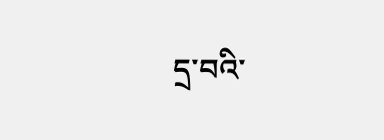དྲ་བའི་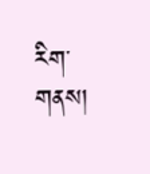རིག་གནས།